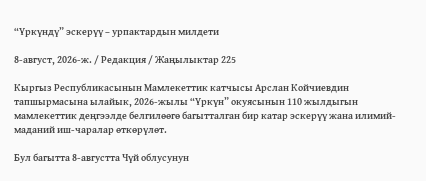“Үркүндү” эскерүү – урпактардын милдети

8-август, 2026-ж. / Редакция / Жаңылыктар 225

Кыргыз Республикасынын Мамлекеттик катчысы Арслан Койчиевдин тапшырмасына ылайык, 2026-жылы “Үркүн” окуясынын 110 жылдыгын мамлекеттик деңгээлде белгилөөгө багытталган бир катар эскерүү жана илимий-маданий иш-чаралар өткөрүлөт.

Бул багытта 8-августта Чүй облусунун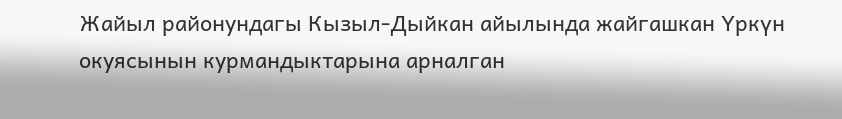Жайыл районундагы Кызыл-Дыйкан айылында жайгашкан Үркүн окуясынын курмандыктарына арналган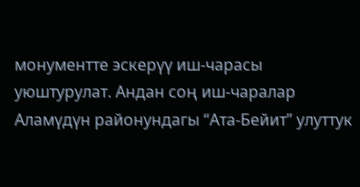монументте эскерүү иш-чарасы уюштурулат. Андан соң иш-чаралар Аламүдүн районундагы “Ата-Бейит” улуттук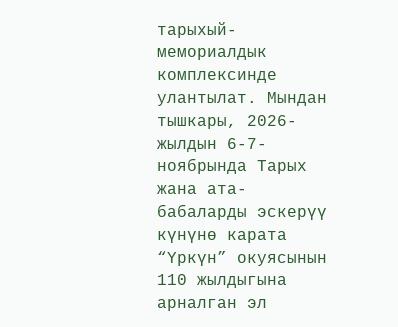тарыхый-мемориалдык комплексинде улантылат. Мындан тышкары, 2026-жылдын 6-7-ноябрында Тарых жана ата-бабаларды эскерүү күнүнө карата “Үркүн” окуясынын 110 жылдыгына арналган эл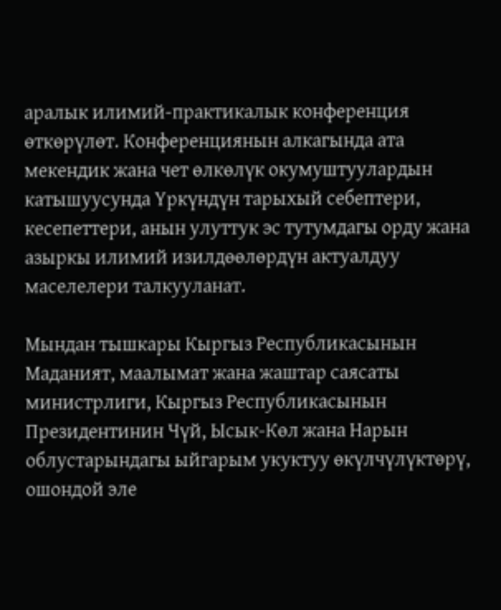аралык илимий-практикалык конференция өткөрүлөт. Конференциянын алкагында ата мекендик жана чет өлкөлүк окумуштуулардын катышуусунда Үркүндүн тарыхый себептери, кесепеттери, анын улуттук эс тутумдагы орду жана азыркы илимий изилдөөлөрдүн актуалдуу маселелери талкууланат.

Мындан тышкары Кыргыз Республикасынын Маданият, маалымат жана жаштар саясаты министрлиги, Кыргыз Республикасынын Президентинин Чүй, Ысык-Көл жана Нарын облустарындагы ыйгарым укуктуу өкүлчүлүктөрү, ошондой эле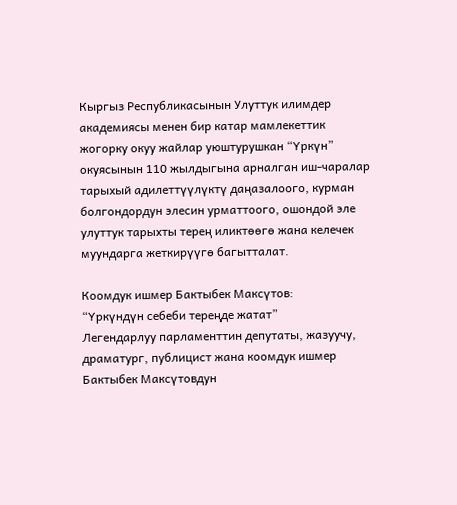Кыргыз Республикасынын Улуттук илимдер академиясы менен бир катар мамлекеттик жогорку окуу жайлар уюштурушкан “Үркүн” окуясынын 110 жылдыгына арналган иш-чаралар тарыхый адилеттүүлүктү даңазалоого, курман болгондордун элесин урматтоого, ошондой эле улуттук тарыхты терең иликтөөгө жана келечек муундарга жеткирүүгө багытталат.

Коомдук ишмер Бактыбек Максүтов:
“Үркүндүн себеби тереңде жатат”
Легендарлуу парламенттин депутаты, жазуучу, драматург, публицист жана коомдук ишмер Бактыбек Максүтовдун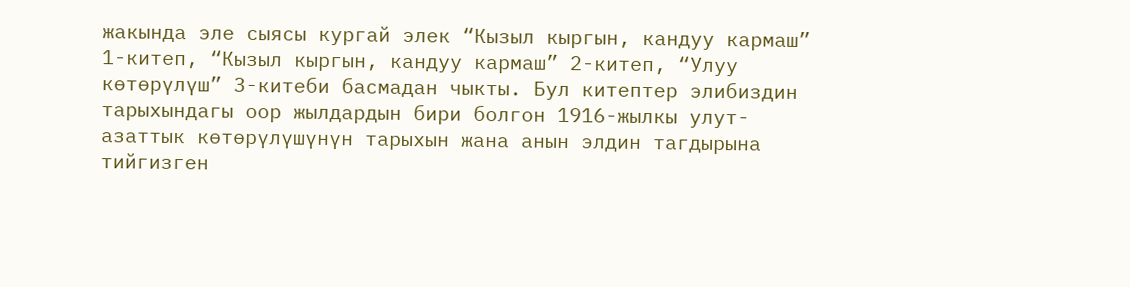жакында эле сыясы кургай элек “Кызыл кыргын, кандуу кармаш” 1-китеп, “Кызыл кыргын, кандуу кармаш” 2-китеп, “Улуу көтөрүлүш” 3-китеби басмадан чыкты. Бул китептер элибиздин тарыхындагы оор жылдардын бири болгон 1916-жылкы улут-азаттык көтөрүлүшүнүн тарыхын жана анын элдин тагдырына тийгизген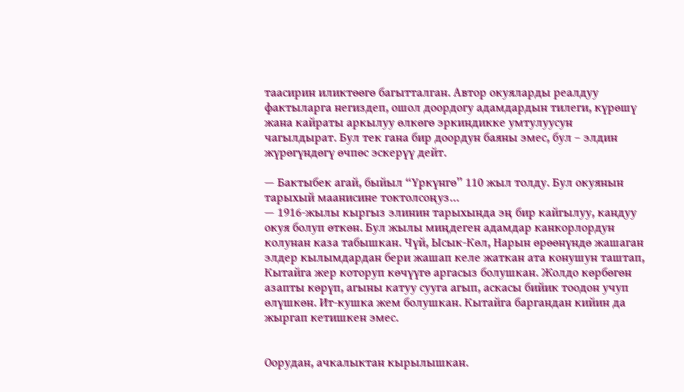таасирин иликтөөгө багытталган. Автор окуяларды реалдуу фактыларга негиздеп, ошол доордогу адамдардын тилеги, күрөшү жана кайраты аркылуу өлкөгө эркиндикке умтулуусун чагылдырат. Бул тек гана бир доордун баяны эмес, бул – элдин жүрөгүндөгү өчпөс эскерүү дейт.

— Бактыбек агай, быйыл “Үркүнгө” 110 жыл толду. Бул окуянын тарыхый маанисине токтолсоңуз…
— 1916-жылы кыргыз элинин тарыхында эң бир кайгылуу, кандуу окуя болуп өткөн. Бул жылы миңдеген адамдар канкорлордун колунан каза табышкан. Чүй, Ысык-Көл, Нарын өрөөнүндө жашаган элдер кылымдардан бери жашап келе жаткан ата конушун таштап, Кытайга жер которуп көчүүгө аргасыз болушкан. Жолдо көрбөгөн азапты көрүп, агыны катуу сууга агып, аскасы бийик тоодон учуп өлүшкөн. Ит-кушка жем болушкан. Кытайга баргандан кийин да жыргап кетишкен эмес.


Оорудан, ачкалыктан кырылышкан.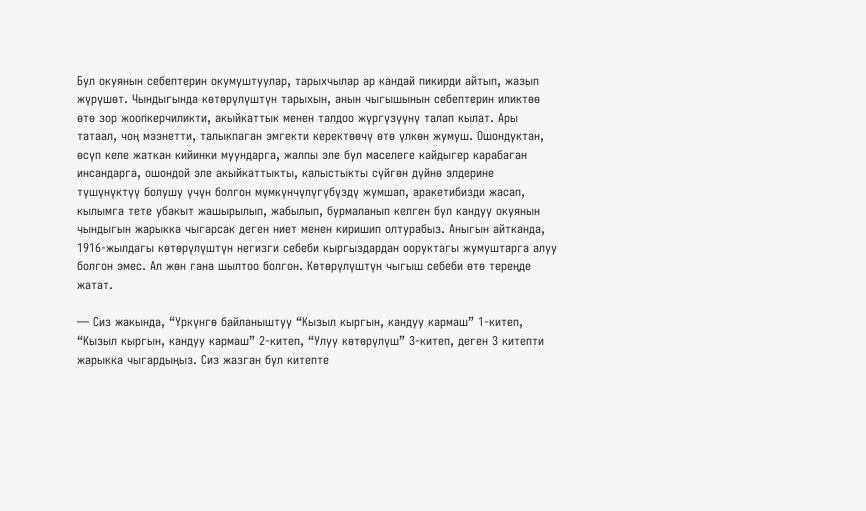Бул окуянын себептерин окумуштуулар, тарыхчылар ар кандай пикирди айтып, жазып жүрүшөт. Чындыгында көтөрүлүштүн тарыхын, анын чыгышынын себептерин иликтөө өтө зор жоопкерчиликти, акыйкаттык менен талдоо жүргүзүүнү талап кылат. Ары татаал, чоң мээнетти, талыкпаган эмгекти керектөөчү өтө үлкөн жумуш. Ошондуктан, өсүп келе жаткан кийинки муундарга, жалпы эле бул маселеге кайдыгер карабаган инсандарга, ошондой эле акыйкаттыкты, калыстыкты сүйгөн дүйнө элдерине түшүнүктүү болушу үчүн болгон мүмкүнчүлүгүбүздү жумшап, аракетибизди жасап, кылымга тете убакыт жашырылып, жабылып, бурмаланып келген бул кандуу окуянын чындыгын жарыкка чыгарсак деген ниет менен киришип олтурабыз. Аныгын айтканда, 1916-жылдагы көтөрүлүштүн негизги себеби кыргыздардан ооруктагы жумуштарга алуу болгон эмес. Ал жөн гана шылтоо болгон. Көтөрүлүштүн чыгыш себеби өтө тереңде жатат.

— Сиз жакында, “Үркүнгө байланыштуу “Кызыл кыргын, кандуу кармаш” 1-китеп, “Кызыл кыргын, кандуу кармаш” 2-китеп, “Улуу көтөрүлүш” 3-китеп, деген 3 китепти жарыкка чыгардыңыз. Сиз жазган бул китепте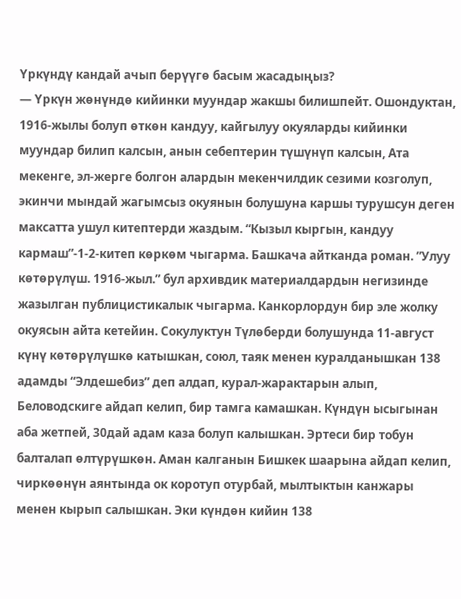Үркүндү кандай ачып берүүгө басым жасадыңыз?
— Үркүн жөнүндө кийинки муундар жакшы билишпейт. Ошондуктан, 1916-жылы болуп өткөн кандуу, кайгылуу окуяларды кийинки муундар билип калсын, анын себептерин түшүнүп калсын, Ата мекенге, эл-жерге болгон алардын мекенчилдик сезими козголуп, экинчи мындай жагымсыз окуянын болушуна каршы турушсун деген максатта ушул китептерди жаздым. “Кызыл кыргын, кандуу кармаш”-1-2-китеп көркөм чыгарма. Башкача айтканда роман. ”Улуу көтөрүлүш. 1916-жыл.” бул архивдик материалдардын негизинде жазылган публицистикалык чыгарма. Канкорлордун бир эле жолку окуясын айта кетейин. Сокулуктун Түлөберди болушунда 11-август күнү көтөрүлүшкө катышкан, союл, таяк менен куралданышкан 138 адамды “Элдешебиз” деп алдап, курал-жарактарын алып, Беловодскиге айдап келип, бир тамга камашкан. Күндүн ысыгынан аба жетпей, 30дай адам каза болуп калышкан. Эртеси бир тобун балталап өлтүрүшкөн. Аман калганын Бишкек шаарына айдап келип, чиркөөнүн аянтында ок коротуп отурбай, мылтыктын канжары менен кырып салышкан. Эки күндөн кийин 138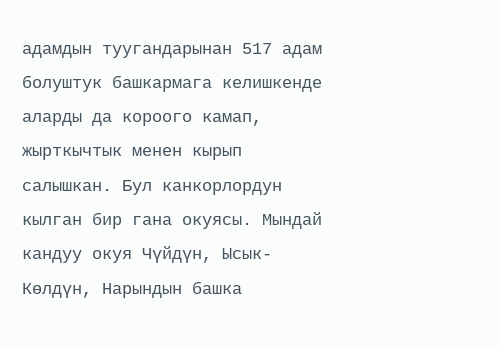адамдын туугандарынан 517 адам болуштук башкармага келишкенде аларды да короого камап, жырткычтык менен кырып салышкан. Бул канкорлордун кылган бир гана окуясы. Мындай кандуу окуя Чүйдүн, Ысык-Көлдүн, Нарындын башка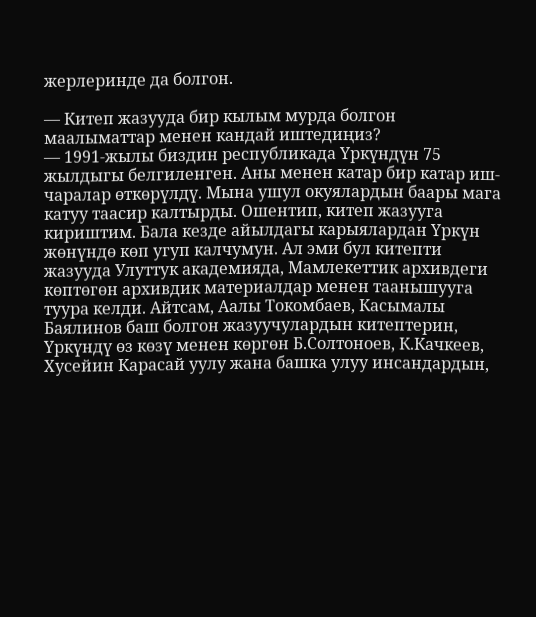жерлеринде да болгон.

— Китеп жазууда бир кылым мурда болгон маалыматтар менен кандай иштедиңиз?
— 1991-жылы биздин республикада Үркүндүн 75 жылдыгы белгиленген. Аны менен катар бир катар иш-чаралар өткөрүлдү. Мына ушул окуялардын баары мага катуу таасир калтырды. Ошентип, китеп жазууга кириштим. Бала кезде айылдагы карыялардан Үркүн жөнүндө көп угуп калчумун. Ал эми бул китепти жазууда Улуттук академияда, Мамлекеттик архивдеги көптөгөн архивдик материалдар менен таанышууга туура келди. Айтсам, Аалы Токомбаев, Касымалы Баялинов баш болгон жазуучулардын китептерин, Үркүндү өз көзү менен көргөн Б.Солтоноев, К.Качкеев, Хусейин Карасай уулу жана башка улуу инсандардын,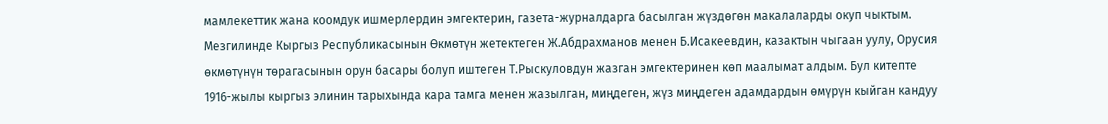мамлекеттик жана коомдук ишмерлердин эмгектерин, газета-журналдарга басылган жүздөгөн макалаларды окуп чыктым. Мезгилинде Кыргыз Республикасынын Өкмөтүн жетектеген Ж.Абдрахманов менен Б.Исакеевдин, казактын чыгаан уулу, Орусия өкмөтүнүн төрагасынын орун басары болуп иштеген Т.Рыскуловдун жазган эмгектеринен көп маалымат алдым. Бул китепте 1916-жылы кыргыз элинин тарыхында кара тамга менен жазылган, миңдеген, жүз миңдеген адамдардын өмүрүн кыйган кандуу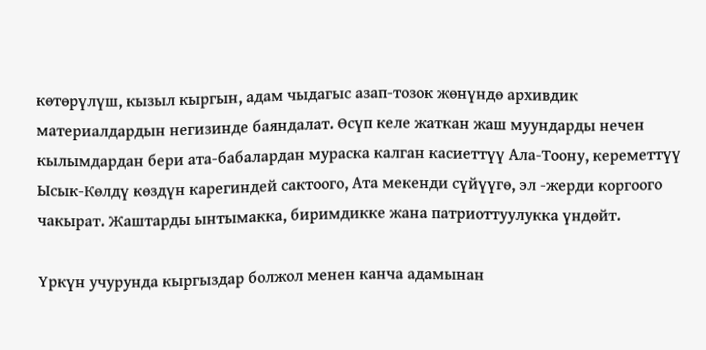көтөрүлүш, кызыл кыргын, адам чыдагыс азап-тозок жөнүндө архивдик материалдардын негизинде баяндалат. Өсүп келе жаткан жаш муундарды нечен кылымдардан бери ата-бабалардан мураска калган касиеттүү Ала-Тоону, кереметтүү Ысык-Көлдү көздүн карегиндей сактоого, Ата мекенди сүйүүгө, эл -жерди коргоого чакырат. Жаштарды ынтымакка, биримдикке жана патриоттуулукка үндөйт.

Үркүн учурунда кыргыздар болжол менен канча адамынан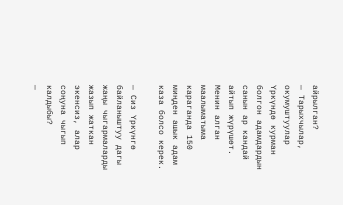айрылган?
— Тарыхчылар, окумуштуулар Үркүндө курман болгон адамдардын санын ар кандай айтып жүрүшөт. Менин алган маалыматыма караганда 150 миңден ашык адам каза болсо керек.

— Сиз Үркүнгө байланыштуу дагы жаңы чыгармаларды жазып жаткан экенсиз, алар соңуна чыгып калдыбы?
—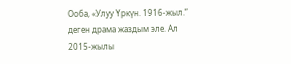Ооба, «Улуу Үркүн. 1916-жыл.” деген драма жаздым эле. Ал 2015-жылы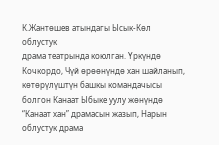К.Жантөшев атындагы Ысык-Көл облустук
драма театрында коюлган. Үркүндө Кочкордо, Чүй өрөөнүндө хан шайланып, көтөрүлүштүн башкы командачысы болгон Канаат Ыбыке уулу жөнүндө “Канаат хан” драмасын жазып, Нарын облустук драма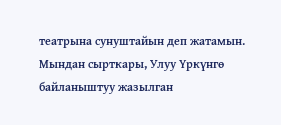театрына сунуштайын деп жатамын. Мындан сырткары, Улуу Үркүнгө байланыштуу жазылган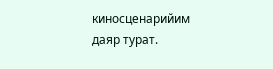киносценарийим даяр турат.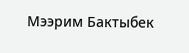Мээрим Бактыбек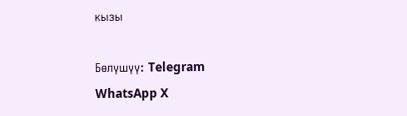кызы

Бөлүшүү: Telegram WhatsApp X